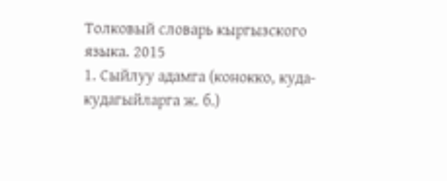Толковый словарь кыргызского языка. 2015
1. Сыйлуу адамга (конокко, куда-кудагыйларга ж. б.)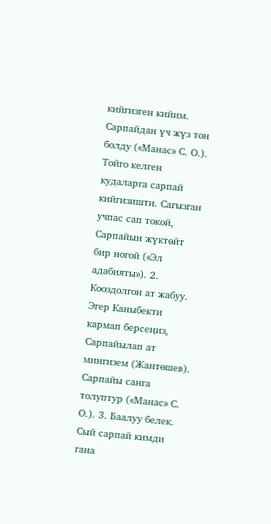кийгизген кийим. Сарпайдан үч жүз тон болду («Манас» С. О.). Тойго келген кудаларга сарпай кийгизишти. Сагызган учпас сап токой, Сарпайын жүктөйт бир ногой («Эл адабияты»). 2. Кооздолгон ат жабуу. Эгер Каныбекти кармап берсеңиз, Сарпайылап ат мингизем (Жантөшев). Сарпайы санга толуптур («Манас» С. О.). 3. Баалуу белек. Сый сарпай кимди гана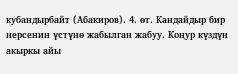кубандырбайт (Абакиров). 4. өт. Кандайдыр бир нерсенин үстүнө жабылган жабуу. Коңур күздүн акыркы айы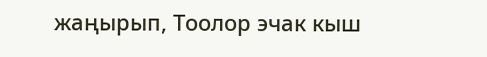жаңырып, Тоолор эчак кыш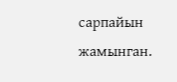сарпайын жамынган.